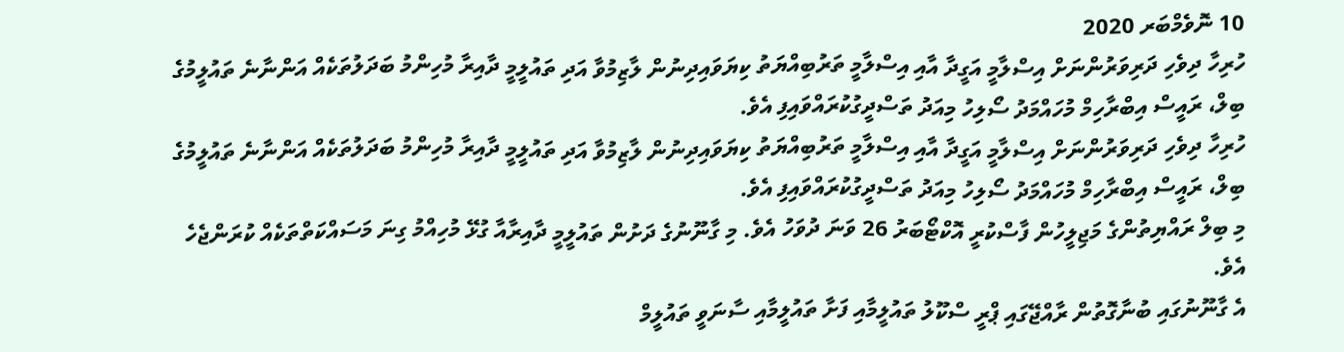10 ނޮވެމްބަރ 2020
ހުރިހާ ދިވެހި ދަރިވަރުންނަށް އިސްލާމީ އަގީދާ އާއި އިސްލާމީ ތަރުބިއްޔަތު ކިޔަވައިދިނުން ލާޒިމުވާ އަދި ތައުލީމީ ދާއިރާ މުހިންމު ބަދަލުތަކެއް އަންނާނެ ތައުލީމުގެ ބިލް، ރައީސް އިބްރާހިމް މުހައްމަދު ސޯލިހު މިއަދު ތަސްދީގުކުރައްވައިފި އެވެ.
ހުރިހާ ދިވެހި ދަރިވަރުންނަށް އިސްލާމީ އަގީދާ އާއި އިސްލާމީ ތަރުބިއްޔަތު ކިޔަވައިދިނުން ލާޒިމުވާ އަދި ތައުލީމީ ދާއިރާ މުހިންމު ބަދަލުތަކެއް އަންނާނެ ތައުލީމުގެ ބިލް، ރައީސް އިބްރާހިމް މުހައްމަދު ސޯލިހު މިއަދު ތަސްދީގުކުރައްވައިފި އެވެ.
މި ބިލް ރައްޔިތުންގެ މަޖިލީހުން ފާސްކުރީ އޮކްޓޯބަރު 26 ވަނަ ދުވަހު އެވެ. މި ގާނޫނުގެ ދަށުން ތައުލީމީ ދާއިރާއާ ގުޅޭ މުހިއްމު ގިނަ މަސައްކަތްތަކެއް ކުރަންޖެހެ އެވެ.
އެ ގާނޫނުގައި ބުނާގޮތުން ރާއްޖޭގައި ޕްރީ ސްކޫލު ތައުލީމާއި ފަށާ ތައުލީމާއި ސާނަވީ ތައުލީމް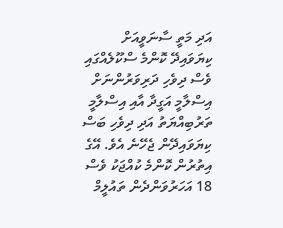އަދި މަތީ ސާނަވީއަށް ކިޔަވައިދޭ ކޮންމެ ސްކޫލެއްގައި ވެސް ދިވެހި ދަރިވަރުންނަށް އިސްލާމީ އަގީދާ އާއި އިސްލާމީ ތަރުބިއްޔަތު އަދި ދިވެހި ބަސް ކިޔަވައިދޭން ޖެހޭނެ އެވެ. އޭގެ އިތުރުން ކޮންމެ ކުއްޖަކު ވެސް 18 އަހަރުވަންދެން ތައުލީމް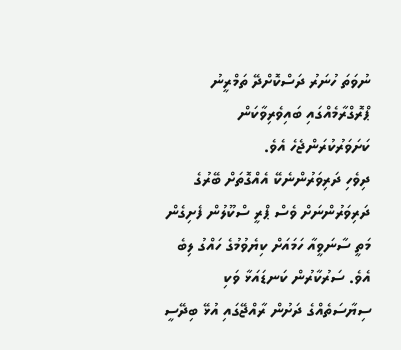ނުވަތަ ހުނަރު ދަސްކޮށްދޭ ތަމްރީނު ޕްރޮގްރާމެއްގައި ބައިވެރިވާކަން ކަށަވަރުކުރަންޖެހެ އެވެ.
ދިވެހި ދަރިވަރުންނެކޭ އެއްގޮތަށް ބޭރުގެ ދަރިވަރުންނަށް ވެސް ޕްރީ ސްކޫލުން ފެށިގެން މަތީ ސާނަވީއާ ހަމައަށް ކިޔެވުމުގެ ހައްގު ލިބެ އެވެ. ސަރުކާރުން ކަނޑައަޅާ ވަކި ސިޔާސަތެއްގެ ދަށުން ރާއްޖޭގައި އުޅޭ ބިދޭސީ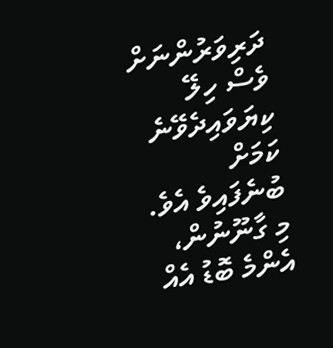ދަރިވަރުންނަށް ވެސް ހިލޭ ކިޔަވައިދެވޭނެ ކަމަށް ބުނެފައިވެ އެވެ.
މި ގާނޫނުން، އެންމެ ބޮޑު އެއް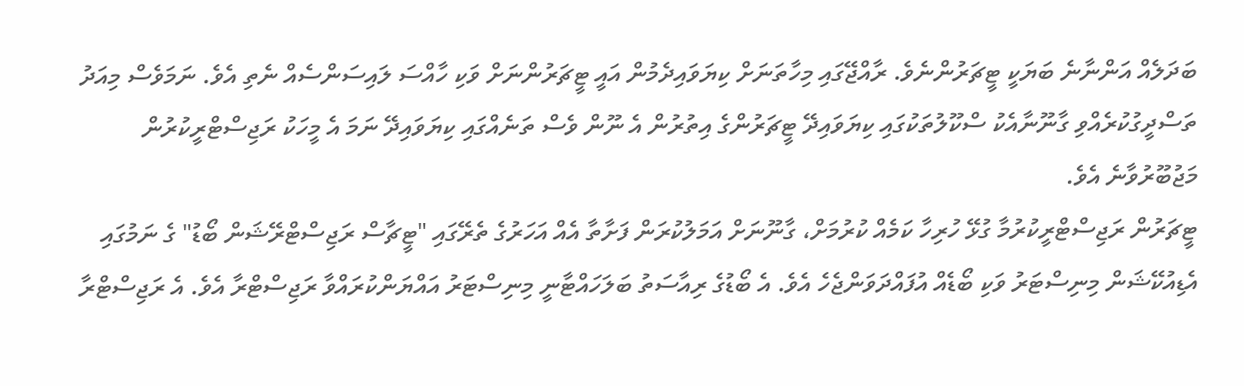ބަދަލެއް އަންނާނެ ބަޔަކީ ޓީޗަރުންނެވެ. ރާއްޖޭގައި މިހާތަނަށް ކިޔަވައިދެމުން އައީ ޓީޗަރުންނަށް ވަކި ހާއްސަ ލައިސަންސެއް ނެތި އެވެ. ނަމަވެސް މިއަދު ތަސްދީގުކުރެއްވި ގާނޫނާއެކު ސްކޫލުތަކުގައި ކިޔަވައިދޭ ޓީޗަރުންގެ އިތުރުން އެ ނޫން ވެސް ތަނެއްގައި ކިޔަވައިދޭ ނަމަ އެ މީހަކު ރަޖިސްޓްރީކުރުން މަޖުބޫރުވާނެ އެވެ.
ޓީޗަރުން ރަޖިސްޓްރީކުރުމާ ގުޅޭ ހުރިހާ ކަމެއް ކުރުމަށް، ގާނޫނަށް އަމަލުކުރަން ފަށާތާ އެއް އަހަރުގެ ތެރޭގައި "ޓީޗާސް ރަޖިސްޓްރޭޝަން ބޯޑު" ގެ ނަމުގައި އެޑިއުކޭޝަން މިނިސްޓަރު ވަކި ބޯޑެއް އުފައްދަވަންޖެހެ އެވެ. އެ ބޯޑުގެ ރިއާސަތު ބަލަހައްޓާނީ މިނިސްޓަރު އައްޔަންކުރައްވާ ރަޖިސްޓްރާ އެވެ. އެ ރަޖިސްޓްރާ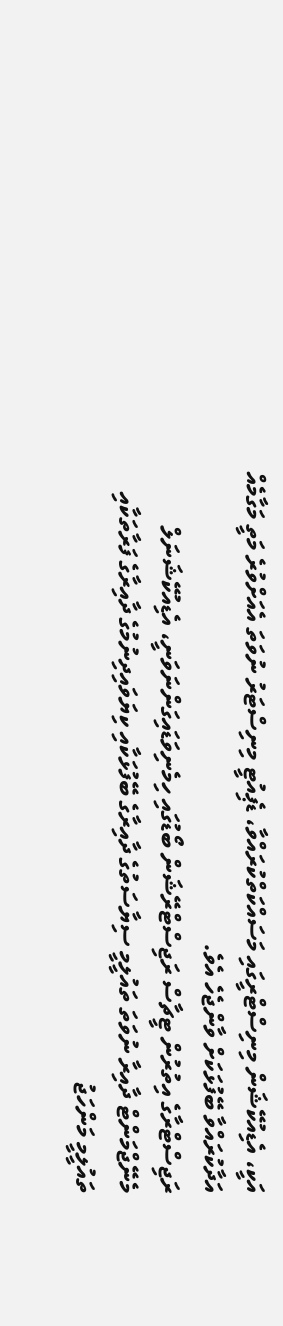އަކީ، އެޑިއުކޭޝަން މިނިސްޓްރީގައި މަސައްކަތްކުރައްވާ، ޑެޕިއުޓީ މިނިސްޓަރު ނުވަތަ އެއަށްވުރެ މަތީ މަގާމެއް އަދާކުރައްވާ ބޭފުޅަކަށް ވާންޖެހެ އެވެ.
ރަޖިސްޓްރާގެ އިތުރުން ޓީޗާސް ރަޖިސްޓްރޭޝަން ބޯޑުގައި ހިމެނިވަޑައިގަންނަވަނީ، އެޑިއުކޭޝަނަލް މެނޭޖްމަންޓް ދާއިރާ ނުވަތަ ތައުލީމީ ސިޔާސަތުގެ ދާއިރާގެ ބޭފުޅަކާއި ކިޔަވައިދިނުމުގެ ދާއިރާގެ ފަރާތަކާއި ތައުލީމީ މަންހަޖު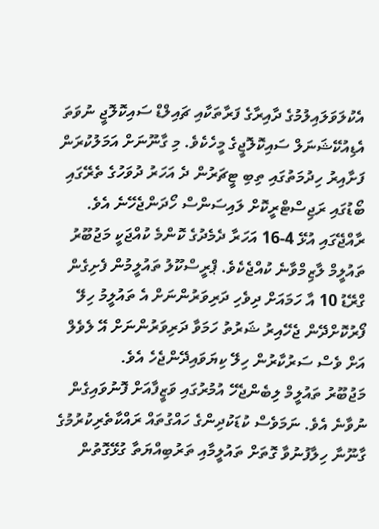އެކުލަވަލައިލުމުގެ ދާއިރާގެ ފަރާތަކާއި ޗައިލްޑް ސައިކޮލޮޖީ ނުވަތަ އެޑިއުކޭޝަނަލް ސައިކޮލޮޖީގެ މީހެކެވެ. މި ގާނޫނަށް އަމަލުކުރަން ފަށާއިރު ހިދުމަތުގައި ތިބި ޓީޗަރުން ދެ އަހަރު ދުވަހުގެ ތެރޭގައި ބޯޑުގައި ރަޖިސްޓްރީކޮށް ލައިސަންސް ހޯދަންޖެހޭނެ އެވެ.
ރާއްޖޭގައި އުޅޭ 4-16 އަހަރާ ދެމެދުގެ ކޮންމެ ކުއްޖަކީ މަޖުބޫރު ތައުލީމް ލާޒިމްވާނެ ކުއްޖެކެވެ. ޕްރީސްކޫލު ތައުލީމުން ފެށިގެން ގްރޭޑު 10 އާ ހަމައަށް ދިވެހި ދަރިވަރުންނަށް އެ ތައުލީމު ހިލޭ ފޯރުކޮށްދޭން ޖެހޭއިރު ޝަރުތު ހަމަވާ ދަރިވަރުންނަށް އޭ ލެވެލް އަށް ވެސް ސަރުކާރުން ހިލޭ ކިޔަވައިދޭންޖެހެ އެވެ.
މަޖުބޫރު ތައުލީމް ލިބެންޖެހޭ އުމުރުގައި ވަޒީފާއަށް ފޮނުވައިގެން ނުވާނެ އެވެ. ނަމަވެސް ކުޑަކުދިންގެ ހައްގުތައް ރައްކާތެރިކުރުމުގެ ގާނޫނާ ހިލާފުނުވާ ގޮތަށް ތައުލީމާއި ތަރުބިއްޔަތާ ގުޅޭގޮތުން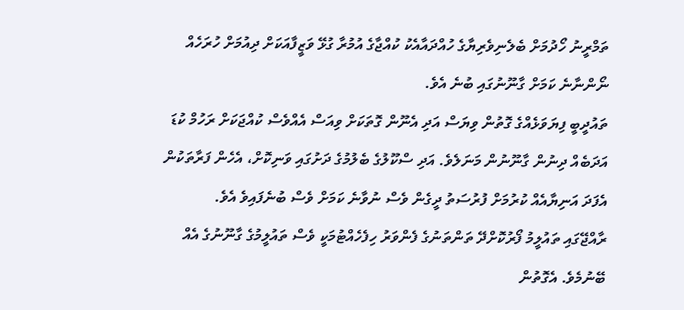ތަމްރީނު ހޯދުމަށް ބެލެނިވެރިޔާގެ ހުއްދައާއެކު ކުއްޖާގެ އުމުރާ ގުޅޭ ވަޒީފާއަކަށް ދިއުމަށް ހުރަހެއް ނޯންނާނެ ކަމަށް ގާނޫނުގައި ބުނެ އެވެ.
ތައުދީބީ ފިޔަވަޅެއްގެ ގޮތުން ވިޔަސް އަދި އެނޫން ގޮތަކަށް ވިއަސް އެއްވެސް ކުއްޖަކަށް ރަހުމް ކުޑަ އަދަބެއް ދިނުން ގާނޫނުން މަނަލެވެ. އަދި ސްކޫލުގެ ބެލުމުގެ ދަށުގައި ވަނިކޮށް، އެހެން ފަރާތަކުން އެފަދަ އަނިޔާއެއް ކުރުމަށް ފުރުސަތު ދީގެން ވެސް ނުވާނެ ކަމަށް ވެސް ބުނެފައިވެ އެވެ.
ރާއްޖޭގައި ތައުލީމު ފޯރުކޮށްދޭ ތަންތަނުގެ ފެންވަރު ހިފެހެއްޓުމަކީ ވެސް ތައުލީމުގެ ގާނޫނުގެ އެއް ބޭނުމެވެ. އެގޮތުން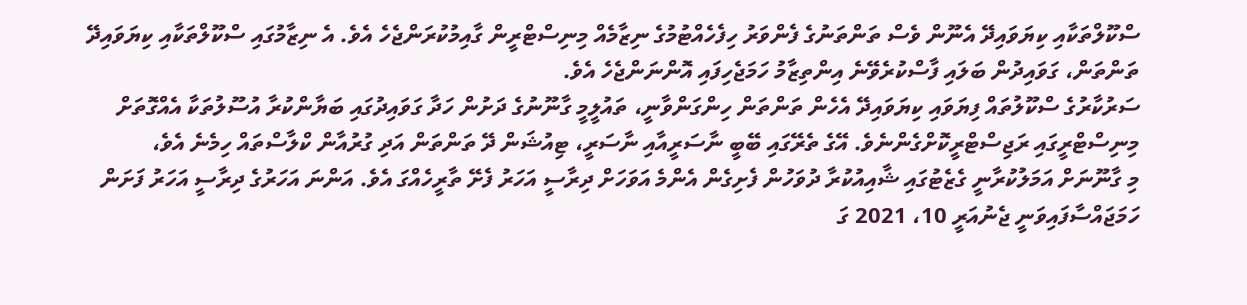ސްކޫލްތަކާއި ކިޔަވައިދޭ އެނޫން ވެސް ތަންތަނުގެ ފެންވަރު ހިފެހެއްޓުމުގެ ނިޒާމެއް މިނިސްޓްރީން ގާއިމުކުރަންޖެހެ އެވެ. އެ ނިޒާމުގައި ސްކޫލްތަކާއި ކިޔަވައިދޭ ތަންތަން، ގަވައިދުން ބަލައި ފާސްކުރެވޭނެ އިންތިޒާމު ހަމަޖެހިފައި އޮންނަންޖެހެ އެވެ.
ސަރުކާރުގެ ސްކޫލުތައް ފިޔަވައި ކިޔަވައިދޭ އެހެން ތަންތަން ހިންގަންވާނީ، ތައުލީމީ ގާނޫނުގެ ދަށުން ހަދާ ގަވައިދުގައި ބަޔާންކުރާ އުސޫލުތަކާ އެއްގޮތަށް މިނިސްޓްރީގައި ރަޖިސްޓްރީކޮށްގެންނެވެ. އޭގެ ތެރޭގައި ބޭބީ ނާސަރީއާއި ނާސަރީ، ޓިއުޝަން ދޭ ތަންތަން އަދި ގުރުއާން ކްލާސްތައް ހިމެނެ އެވެ،
މި ގާނޫނަށް އަމަލުކުރާނީ ގެޒެޓުގައި ޝާއިއުކުރާ ދުވަހުން ފެށިގެން އެންމެ އަވަހަށް ދިރާސީ އަހަރު ފެށޭ ތާރީހެއްގަ އެވެ. އަންނަ އަހަރުގެ ދިރާސީ އަހަރު ފަށަން ހަމަޖައްސާފައިވަނީ ޖެނުއަރީ 10، 2021 ގަ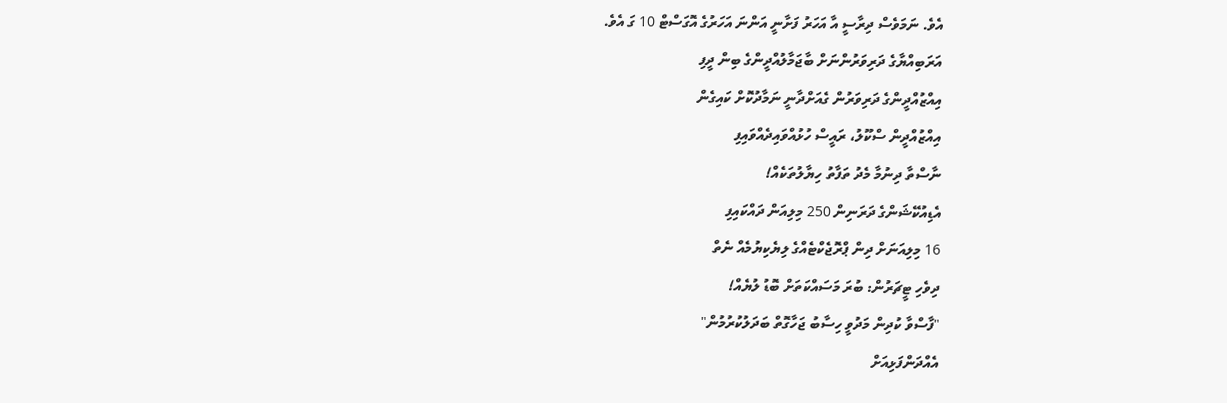އެވެ. ނަމަވެސް ދިރާސީ އާ އަހަރު ފަށާނީ އަންނަ އަހަރުގެ އޮގަސްޓް 10 ގަ އެވެ.
އަރަބިއްޔާގެ ދަރިވަރުންނަށް ބާޖަމާލުއްދީންގެ ބިން ދީފި
އިއްޒުއްދީންގެ ދަރިވަރުން ގެއަށްދާނީ ނަމާދުކޮށް ކައިގެން
އިއްޒުއްދީން ސްކޫލު، ރައީސް ހުޅުއްވައިދެއްވައިފި
ނާސްތާ ދިނުމާ މެދު ތަފާތު ހިޔާލުތަކެއް!
އެޑިއުކޭޝަންގެ ދަރަނިން 250 މިލިއަން ދައްކައިފި
16 މިލިއަނަށް ދިން ޕްރޮޖެކްޓެއްގެ ލިޔެކިޔުމެއް ނެތް
ދިވެހި ޓީޗަރުން: ބުރަ މަސައްކަތަށް ބޮޑު ލުޔެއް!
"ފާސްވާ ކުދިން މަދުވީ ހިސާބު ޖަހާގޮތް ބަދަލުކުރުމުން"
އެއްދަންފަޅިއަށް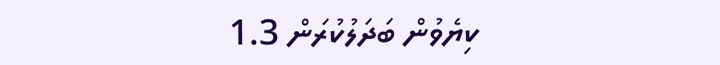ކިޔެވުން ބަދަލުކުރަން 1.3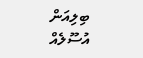ބިލިއަން
އުސޫލެއް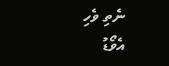ނެތި ވެހި އެވޯޑު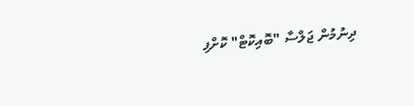ދިނުމުން ޖަލްސާ "ބޮއިކޮޓް" ކޮށްފި